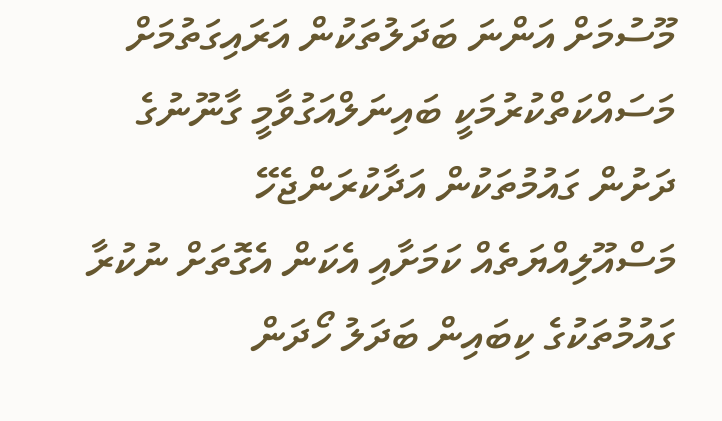މޫސުމަށް އަންނަ ބަދަލުތަކުން އަރައިގަތުމަށް މަސައްކަތްކުރުމަކީ ބައިނަލްއަގުވާމީ ގާނޫނުގެ ދަށުން ގައުމުތަކުން އަދާކުރަންޖެހޭ މަސްއޫލިއްޔަތެއް ކަމަށާއި އެކަން އެގޮތަށް ނުކުރާ ގައުމުތަކުގެ ކިބައިން ބަދަލު ހޯދަން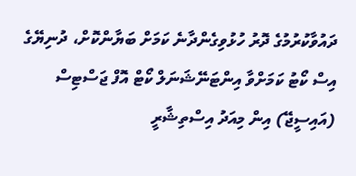ދައުވާކުރުމުގެ ދޮރު ހުޅުވިގެންދާނެ ކަމަށް ބަޔާންކޮށް، ދުނިޔޭގެ އިސް ކޯޓު ކަމަށްވާ އިންޓަނޭޝަނަލް ކޯޓް އޮފް ޖަސްޓިސް (އައިސީޖޭ) އިން މިއަދު އިސްތިޝާރީ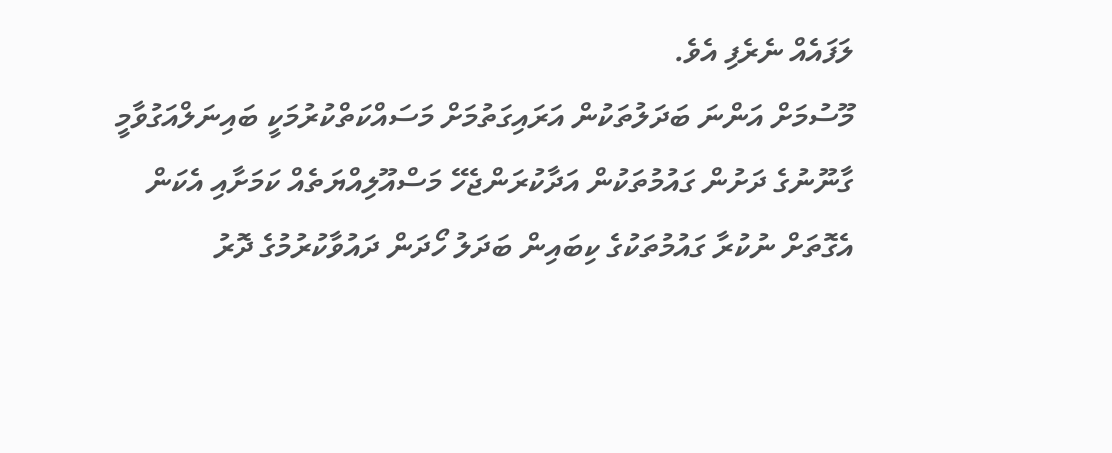ލަފައެއް ނެރެފި އެވެ.
މޫސުމަށް އަންނަ ބަދަލުތަކުން އަރައިގަތުމަށް މަސައްކަތްކުރުމަކީ ބައިނަލްއަގުވާމީ ގާނޫނުގެ ދަށުން ގައުމުތަކުން އަދާކުރަންޖެހޭ މަސްއޫލިއްޔަތެއް ކަމަށާއި އެކަން އެގޮތަށް ނުކުރާ ގައުމުތަކުގެ ކިބައިން ބަދަލު ހޯދަން ދައުވާކުރުމުގެ ދޮރު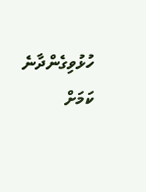ހުޅުވިގެންދާނެ ކަމަށް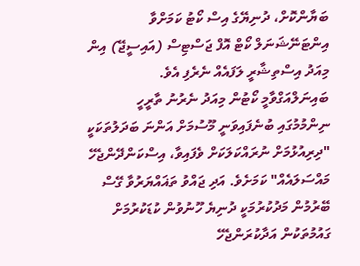ބަޔާންކޮށް، ދުނިޔޭގެ އިސް ކޯޓު ކަމަށްވާ އިންޓަނޭޝަނަލް ކޯޓް އޮފް ޖަސްޓިސް (އައިސީޖޭ) އިން މިއަދު އިސްތިޝާރީ ލަފައެއް ނެރެފި އެވެ.
ބައިނަލްއަގްވާމީ ކޯޓުން މިއަދު ނެރުނު ތާރީހީ ނިންމުމުގައި ބުނެފައިވަނީ މޫސުމަށް އަންނަ ބަދަލުތަކަކީ "ދިރިއުޅުމަށް ނުރައްކަލަކަށް ވެފައިވާ، އިސްކަންދޭންޖެހޭ މައްސަލައެއް" ކަމަށެވެ. އަދި ޖައްވު ތަޣައްޔަރުވާ ގޭސް ބޭރުމުން މަދުކުރުމަކީ ދުނިޔެ ހޫނުވުން ކުޑަކުރުމަށް ގައުމުތަކުން އަދާކުރަންޖެހޭ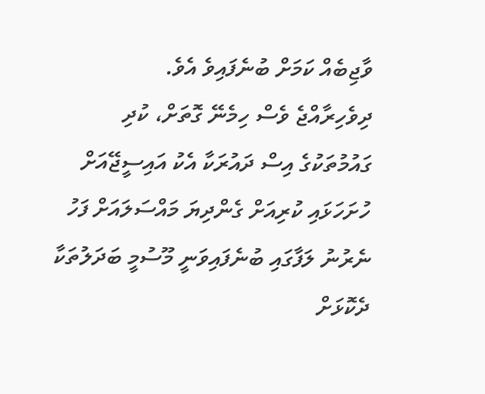ވާޖިބެއް ކަމަށް ބުނެފައިވެ އެވެ.
ދިވެހިރާއްޖެ ވެސް ހިމެނޭ ގޮތަށް، ކުދި ގައުމުތަކުގެ އިސް ދައުރަކާ އެކު އައިސީޖޭއަށް ހުށަހަޅައި ކުރިއަށް ގެންދިޔަ މައްސަލައަށް ފަހު ނެރުނު ލަފާގައި ބުނެފައިވަނީ މޫސުމީ ބަދަލުތަކާ ދެކޮޅަށް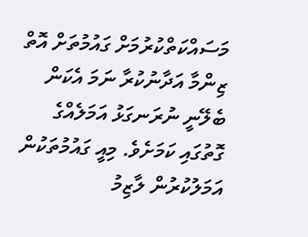މަސައްކަތްކުރުމަށް ގައުމުތަށް އޮތް ޒިންމާ އަދާނުކުރާ ނަމަ އެކަން ބެލޭނީ ނުރަނގަޅު އަމަލެއްގެ ގޮތުގައި ކަމަށެވެ. މިއީ ގައުމުތަކުން އަމަލުކުރުން ލާޒިމު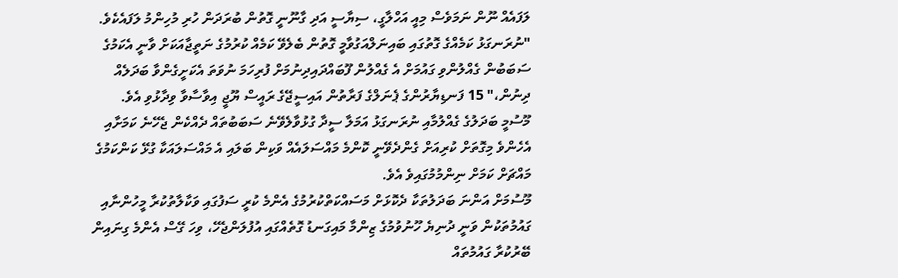ލަފައެއް ނޫން ނަމަވެސް މިއީ އަހްލާގީ، ސިޔާސީ އަދި ގާނޫނީ ގޮތުން ބުރަދަން ހުރި މުހިންމު ލަފައެކެވެ.
"ނުރަނގަޅު ކަމެއްގެ ގޮތުގައި ބައިނަލްއަގުވާމީ ގޮތުން ބެލެވޭ ކަމެއް ކުރުމުގެ ނަތީޖާއަކަށް ވާނީ އެކަމުގެ ސަބަބުން ގެއްލުންވި ގައުމަށް އެ ގެއްލުން ފޫބައްދައިދިނުމަށް ފުރިހަމަ ނުވަތަ އެކަށީގެންވާ ބަދަލެއް ދިނުން،" 15 ފަނޑިޔާރުންގެ ޕެނަލްގެ ފަރާތުން އައިސީޖޭގެ ރައީސް ޔޫޖީ އިވާސާވާ ވިދާޅުވި އެވެ.
މޫސުމީ ބަދަލުގެ ގެއްލުމާއި ނުރަނގަޅު އަމަލާ ސީދާ ގުޅުވާލެވޭނެ ސަބަބުތައް ދެއްކެން ޖެހޭނެ ކަމަށާއި އެހެންވެ މިގޮތަށް ކުރިއަށް ގެންދެވޭނީ ކޮންމެ މައްސަލައެއް ވަކިން ބަލައި އެ މައްސަލައަކާ ގުޅޭ ކަންކަމުގެ މައްޗަށް ކަމަށް ނިންމުމުގައިވެ އެވެ.
މޫސުމަށް އަންނަ ބަދަލުތަކާ ދެކޮޅަށް މަސައްކަތްކުރުމުގެ އެންމެ ކުރީ ސަފުގައި ވަކާލާތުކުރާ މީހުންނާއި ގައުމުތަކުން ވަނީ ދުނިޔެ ހޫނުވުމުގެ ޒިންމާ މައިގަނޑު ގޮތެއްގައި އުފުލަންޖެހޭ، ވިހަ ގޭސް އެންމެ ގިނައިން ބޭރުކުރާ ގައުމުތައް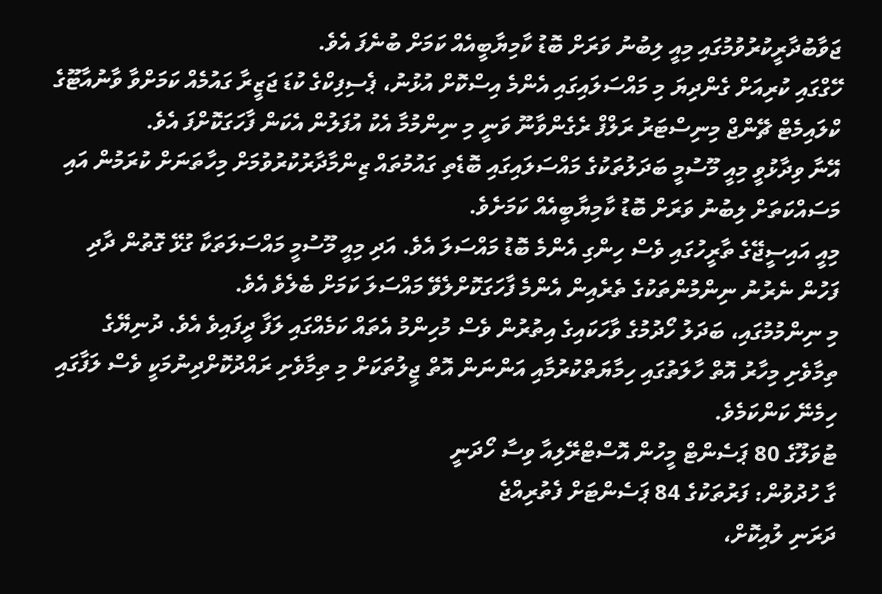ޖަވާބުދާރީކުރުވުމުގައި މިއީ ލިބުނު ވަރަށް ބޮޑު ކާމިޔާބީއެއް ކަމަށް ބުނެފަ އެވެ.
ހޭގްގައި ކުރިއަށް ގެންދިޔަ މި މައްސަލައިގައި އެންމެ އިސްކޮށް އުޅުނު، ޕެސިފިކްގެ ކުޑަ ޖަޒީރާ ގައުމެއް ކަމަށްވާ ވާނުއާޓޫގެ ކްލައިމެޓް ޗޭންޖް މިނިސްޓަރު ރަލްފް ރެގެންވާނޫ ވަނީ މި ނިންމުމާ އެކު އުފަލުން އެކަން ފާހަގަކޮށްފަ އެވެ.
އޭނާ ވިދާޅުވީ މިއީ މޫސުމީ ބަދަލުތަކުގެ މައްސަލައިގައި ބޮޑެތި ގައުމުތައް ޒިންމާދާރުކުރުވުމަށް މިހާތަނަށް ކުރަމުން އައި މަސައްކަތަށް ލިބުނު ވަރަށް ބޮޑު ކާމިޔާބީއެއް ކަމަށެވެ.
މިއީ އައިސީޖޭގެ ތާރީހުގައި ވެސް ހިންގި އެންމެ ބޮޑު މައްސަލަ އެވެ. އަދި މިއީ މޫސުމީ މައްސަލަތަކާ ގުޅޭ ގޮތުން ދާދި ފަހުން ނެރުނު ނިންމުންތަކުގެ ތެރެއިން އެންމެ ފާހަގަކޮށްލެވޭ މައްސަލަ ކަމަށް ބެލެވެ އެވެ.
މި ނިންމުމުގައި، ބަދަލު ހޯދުމުގެ ވާހަކައިގެ އިތުރުން ވެސް މުހިންމު އެތައް ކަމެއްގައި ލަފާ ދީފައިވެ އެވެ. ދުނިޔޭގެ ތިމާވެށި މިހާރު އޮތް ހާލަތުގައި ހިމާޔަތްކުރުމާއި އަންނަން އޮތް ޖީލުތަކަށް މި ތިމާވެށި ރައްދުކޮށްދިނުމަކީ ވެސް ލަފާގައި ހިމެނޭ ކަންކަމެވެ.
ޓުވަލޫގެ 80 ޕަސެންޓް މީހުން އޮސްޓްރޭލިއާ ވިސާ ހޯދަނީ
ގާ ހުދުވުން: ފަރުތަކުގެ 84 ޕަސެންޓަށް ފެތުރިއްޖެ
ދަރަނި ލުއިކޮށް،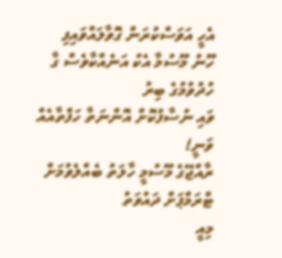އެހީ އަވަސްކުރަން ގޮވާލައްވައިފި
ހޫނު މޫސުމާ އެކު އަނެއްކާވެސް ގާ ހުދުވުމުގެ ބިރު
ވައި ނުސާފުކޮށް އޮންނަތާ ހަފްތާއެއް ވަނީ!
ރާއްޖޭގެ މޫސުމީ ހާލަތު ބެއްލެވުމަށް ޓްރަމްޕަށް ދައުވަތު
މިއީ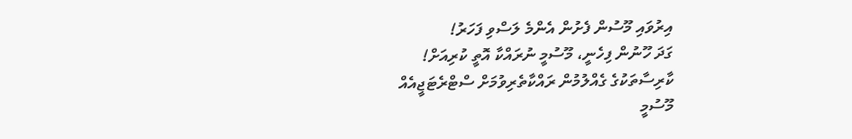އިރުވައި މޫސުން ފެށުން އެންމެ ލަސްވި ފަހަރު!
ގަދަ ހޫނުން ފިހެނީ، މޫސުމީ ނުރައްކާ އޮތީ ކުރިއަށް!
ކާރިސާތަކުގެ ގެއްލުމުން ރައްކާތެރިވުމަށް ސްޓްރެޓަޖީއެއް
މޫސުމީ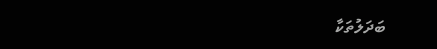ބަދަލުތަކާ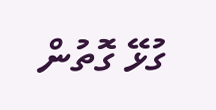ގުޅޭ ގޮތުން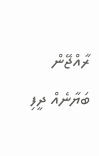ރާއްޖޭން ބަޔާނެއް ދީފި